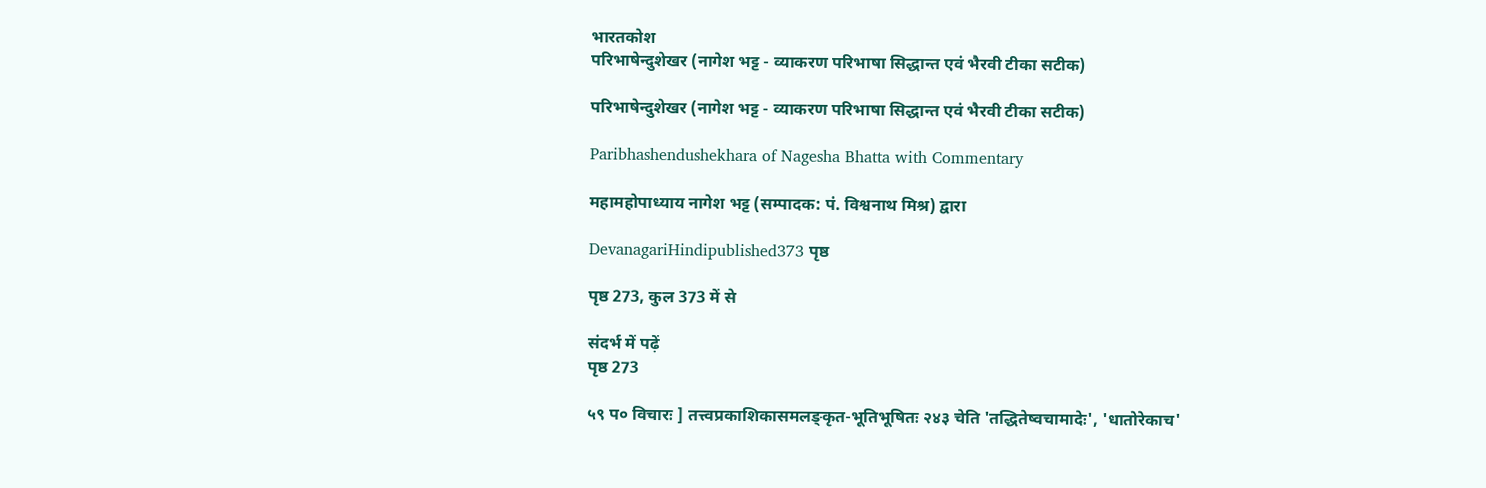भारतकोश
परिभाषेन्दुशेखर (नागेश भट्ट - व्याकरण परिभाषा सिद्धान्त एवं भैरवी टीका सटीक)

परिभाषेन्दुशेखर (नागेश भट्ट - व्याकरण परिभाषा सिद्धान्त एवं भैरवी टीका सटीक)

Paribhashendushekhara of Nagesha Bhatta with Commentary

महामहोपाध्याय नागेश भट्ट (सम्पादक: पं. विश्वनाथ मिश्र) द्वारा

DevanagariHindipublished373 पृष्ठ

पृष्ठ 273, कुल 373 में से

संदर्भ में पढ़ें
पृष्ठ 273

५९ प० विचारः ] तत्त्वप्रकाशिकासमलङ्कृत-भूतिभूषितः २४३ चेति 'तद्धितेष्वचामादेः', 'धातोरेकाच'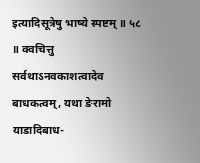इत्यादिसूत्रेषु भाष्ये स्पष्टम् ॥ ५८ ॥ क्वचित्तु सर्वथाऽनवकाशत्वादेव बाधकत्वम्, यथा ङेरामो याडादिबाध-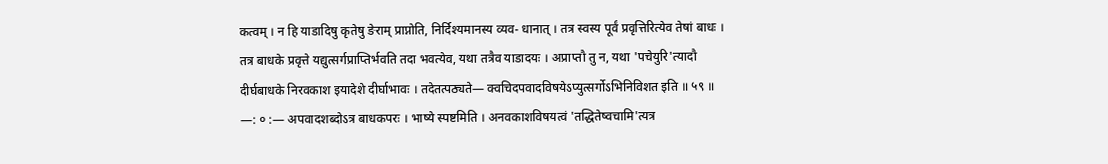कत्वम् । न हि याडादिषु कृतेषु ङेराम् प्राप्नोति, निर्दिश्यमानस्य व्यव- धानात् । तत्र स्वस्य पूर्वं प्रवृत्तिरित्येव तेषां बाधः । तत्र बाधके प्रवृत्ते यद्युत्सर्गप्राप्तिर्भवति तदा भवत्येव, यथा तत्रैव याडादयः । अप्राप्तौ तु न, यथा 'पचेयुरि'त्यादौ दीर्घबाधके निरवकाश इयादेशे दीर्घाभावः । तदेतत्पठ्यते— क्वचिदपवादविषयेऽप्युत्सर्गोऽभिनिविशत इति ॥ ५९ ॥ —: ० :— अपवादशब्दोऽत्र बाधकपरः । भाष्ये स्पष्टमिति । अनवकाशविषयत्वं 'तद्धितेष्वचामि'त्यत्र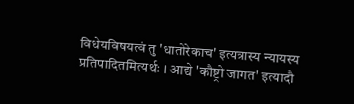विधेयविषयत्वं तु 'धातोरेकाच' इत्यत्रास्य न्यायस्य प्रतिपादितमित्यर्थः । आद्ये 'कौष्ट्रो जागत' इत्यादौ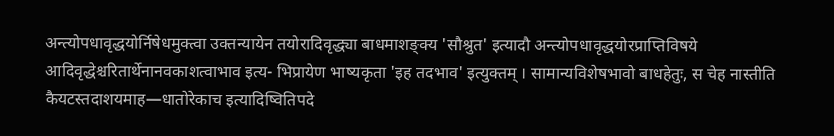अन्त्योपधावृद्धयोर्निषेधमुक्त्वा उक्तन्यायेन तयोरादिवृद्ध्या बाधमाशङ्क्य 'सौश्रुत' इत्यादौ अन्त्योपधावृद्धयोरप्राप्तिविषये आदिवृद्धेश्चरितार्थेनानवकाशत्वाभाव इत्य- भिप्रायेण भाष्यकृता 'इह तदभाव' इत्युक्तम् । सामान्यविशेषभावो बाधहेतुः, स चेह नास्तीति कैयटस्तदाशयमाह—धातोरेकाच इत्यादिष्वितिपदे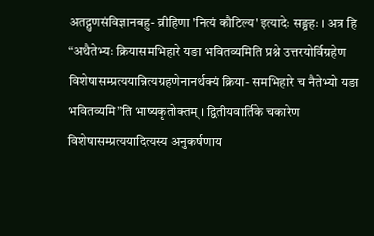अतद्गुणसंविज्ञानबहु- व्रीहिणा 'नित्यं कौटिल्य' इत्यादेः सङ्ग्रहः । अत्र हि “अथैतेभ्यः क्रियासमभिहारे यङा भवितव्यमिति प्रश्ने उत्तरयोर्विग्रहेण विशेषासम्प्रत्ययान्नित्यग्रहणेनानर्थक्यं क्रिया- समभिहारे च नैतेभ्यो यङा भवितव्यमि”ति भाष्यकृतोक्तम् । द्वितीयवार्तिके चकारेण विशेषासम्प्रत्ययादित्यस्य अनुकर्षणाय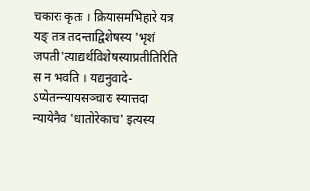चकारः कृतः । क्रियासमभिहारे यत्र यङ् तत्र तदन्ताद्विशेषस्य 'भृशं जपती'त्याद्यर्थविशेषस्याप्रतीतिरिति स न भवति । यद्यनुवादे- ऽप्येतन्न्यायसञ्चारः स्यात्तदा न्यायेनैव 'धातोरेकाच' इत्यस्य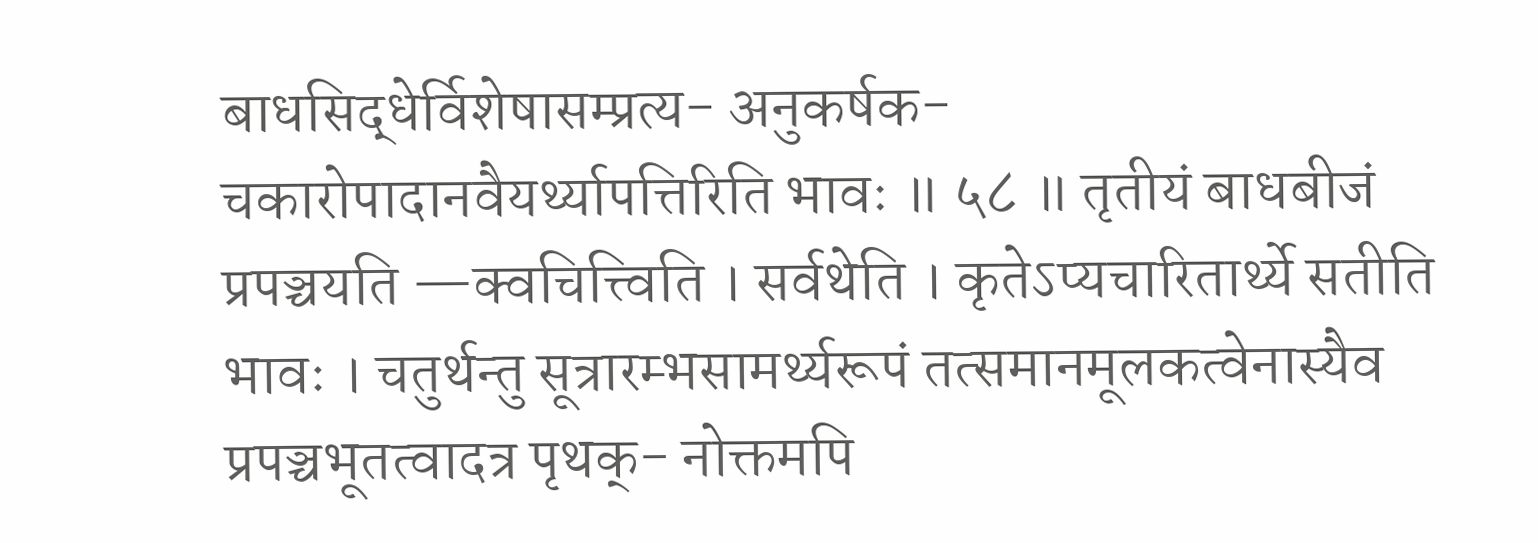बाधसिद्धेर्विशेषासम्प्रत्य- अनुकर्षक-चकारोपादानवैयर्थ्यापत्तिरिति भावः ॥ ५८ ॥ तृतीयं बाधबीजं प्रपञ्चयति —क्वचित्त्विति । सर्वथेति । कृतेऽप्यचारितार्थ्ये सतीति भावः । चतुर्थन्तु सूत्रारम्भसामर्थ्यरूपं तत्समानमूलकत्वेनास्यैव प्रपञ्चभूतत्वादत्र पृथक्- नोक्तमपि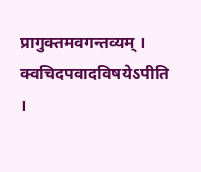प्रागुक्तमवगन्तव्यम् । क्वचिदपवादविषयेऽपीति ।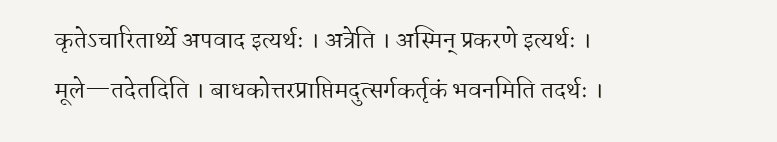कृतेऽचारितार्थ्ये अपवाद इत्यर्थः । अत्रेति । अस्मिन् प्रकरणे इत्यर्थः । मूले—तदेतदिति । बाधकोत्तरप्राप्तिमदुत्सर्गकर्तृकं भवनमिति तदर्थः ।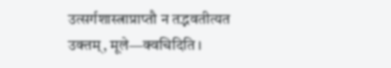उत्सर्गशास्त्राप्राप्तौ न तद्भवतीत्यत उक्तम्, मूले—क्वचिदिति ।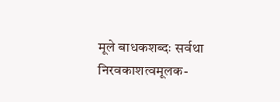मूले बाधकशब्दः सर्वथा निरवकाशत्वमूलक-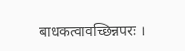बाधकत्वावच्छिन्नपरः ।